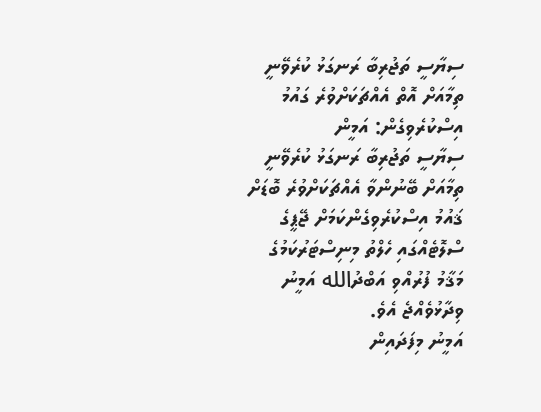ސިޔާސީ ތަޖުރިބާ ރަނގަޅު ކުރެވޭނީ ތިމާއަށް އޮތް އެއްޗަކަށްވުރެ ގައުމު އިސްކުރެވިގެން: އަމީން
ސިޔާސީ ތަޖުރިބާ ރަނގަޅު ކުރެވޭނީ ތިމާއަށް ބޭނުންވާ އެއްޗަކަށްވުރެ ބޮޑަށް ޤައުމު އިސްކުރެވިގެންކަމަށް ޖޭޕީގެ ސްލޮޓެއްގައި ހެލްތު މިނިސްޓަރުކަމުގެ މަޤާމު ފުރުއްވި އަބްދުالله އަމީނު ވިދާޅުވެއްޖެ އެވެ.
އަމީނު މިފަދައިން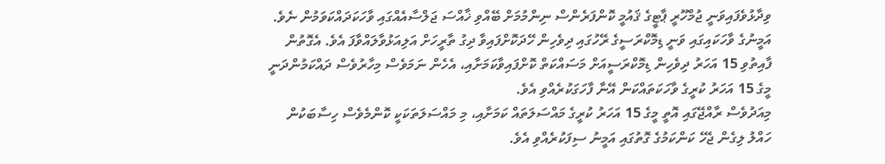ވިދާޅުވެފައިވަނީ ޖުމްހޫރީ ޕާޓީގެ ޤައުމީ ކޮންފަރެންސް ނިންމުމަށް ބޭއްވި ޚާއްސަ ޖަލްސާއެއްގައި ވާހަކަދައްކަވަމުން ނެވެ.
އަމީނުގެ ވާހަކައިގައި ވަނީ ޑިމޮކްރަސީގެ ރޭހުގައި ދިވެހިން ހޭދަކޮށްފައިވާ ދިގު ތާރީހަށް އަލިއަޅުވާލައްވާފަ އެވެ. އެގޮތުން ފާއިތުވި 15 އަހަރު ދިވެހިން ޑިމޮކްރަސީއަށް މަސައްކަތް ކޮށްފައިވާކަމަށާއި، އެހެން ނަމަވެސް މިހާރުވެސް ދައްކަމުންދަނީ މީގެ 15 އަހަރު ކުރީގެ ވާހަކަތައްކަން އޭނާ ފާހަގަކުރެއްވި އެވެ.
މިއަދުވެސް ރާއްޖޭގައި އޮތީ މީގެ 15 އަހަރު ކުރީގެ މައްސަލަތައް ކަމަށާއި، މި މައްސަލަތަކަކީ ކޮންމެވެސް ހިސާބަކުން ހައްލު ލިގެން ޖެހޭ ކަންކަމުގެ ގޮތުގައި އަމީނު ސިފަކުރެއްވި އެވެ.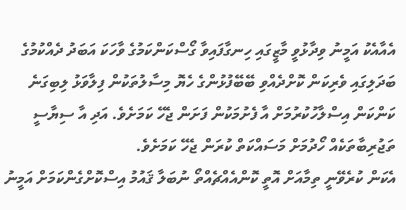އެއާއެކު އަމީނު ވިދާޅުވީ މާޒީގައި ހިނގާފައިވާ ގޯސްކަންކަމުގެ ވާހަކަ އަބަދު ދެއްކުމުގެ ބަދަލިގައި ވެރިކަން ކޮށްދެއްވި ބޭބޭފުޅުންގެ ހެޔޮ މިސާލުތަކުން ފިލާވަޅު ލިބިގަނެ ކަންކަން އިސްލާހުކުރުމަށް އާ ފެށުމަކުން ފަށަން ޖެހޭ ކަމަށެވެ. އަދި އާ ސިޔާސީ ތަޖުރިބާތަކެއް ހޯދުމަށް މަސައްކަތް ކުރަން ޖެހޭ ކަމަށެވެ.
އެކަން ކުރެވޭނީ ތިމާއަށް އޮތީ ކޮންއެއްޗެއްތޯ ނުބަލާ ޤައުމު އިސްކޮށްގެންކަމަށް އަމީނު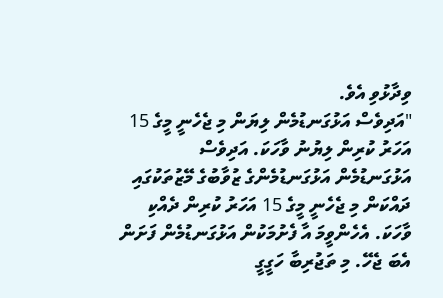ވިދާޅުވި އެވެ.
"އަދިވެސް އަޅުގަނޑުމެން ލިޔަން މި ޖެހެނީ މީގެ 15 އަހަރު ކުރިން ލިޔުނު ވާހަކަ. އަދިވެސް އަޅުގަނޑުމެން އަޅުގަނޑުމެންގެ ޒުވާބުގެ މޭޒުތަކުގައި ދައްކަން މި ޖެހެނީ މީގެ 15 އަހަރު ކުރިން ދެއްކި ވާހަކަ. އެހެންވީމަ އާ ފެށުމަކުން އަޅުގަނޑުމެން ފަށަން އެބަ ޖެހޭ. މި ތަޖުރިބާ ހަގީގީ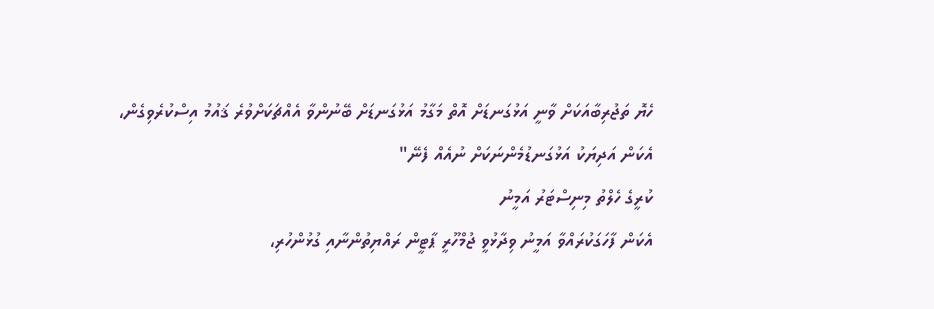ހެޔޮ ތަޖުރިބާއަކަށް ވާނީ އަޅުގަނޑަށް އޮތް މަގާމު އަޅުގަނޑަށް ބޭނުންވާ އެއްޗަކަށްވުރެ ޤައުމު އިސްކުރެވިގެން، އެކަން އަދިޔަކު އަޅުގަނޑުމެންނަކަށް ނުއެއް ފެނޭ"
ކުރީގެ ހެލްތު މިނިސްޓަރު އަމީނު
އެކަން ފާހަގަކުރައްވާ އަމީނު ވިދާޅުވީ ޖުމްހޫރީ ޕާޓީން ރައްޔިތުންނާއި ގުޅުންހުރި،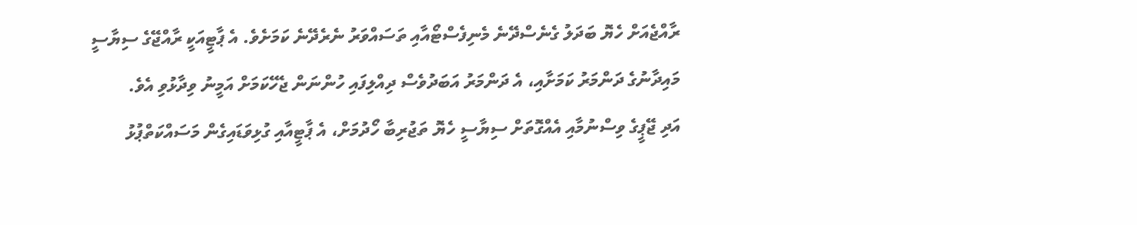ރާއްޖެއަށް ހެޔޮ ބަދަލު ގެނެސްދޭނެ މެނިފެސްޓޯއާއި ތަސައްވަރު ނެރެދޭނެ ކަމަށެވެ. އެ ޕާޓީއަކީ ރާއްޖޭގެ ސިޔާސީ މައިދާނުގެ ދަންމަރު ކަމަށާއި، އެ ދަންމަރު އަބަދުވެސް ދިއްލިފައި ހުންނަން ޖެހޭކަމަށް އަމީނު ވިދާޅުވި އެވެ.
އަދި ޖޭޕީގެ ވިސްނުމާއި އެއްގޮތަށް ސިޔާސީ ހެޔޮ ތަޖުރިބާ ހޯދުމަށް، އެ ޕާޓީއާއި ގުޅިވަޑައިގެން މަސައްކަތްޕުޅު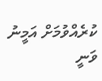ކުރެއްވުމަށް އަމީނު ވަނީ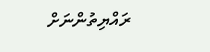ރައްޔިތުންނަށް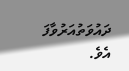ދައުވަތުއަރުވާފަ އެވެ.